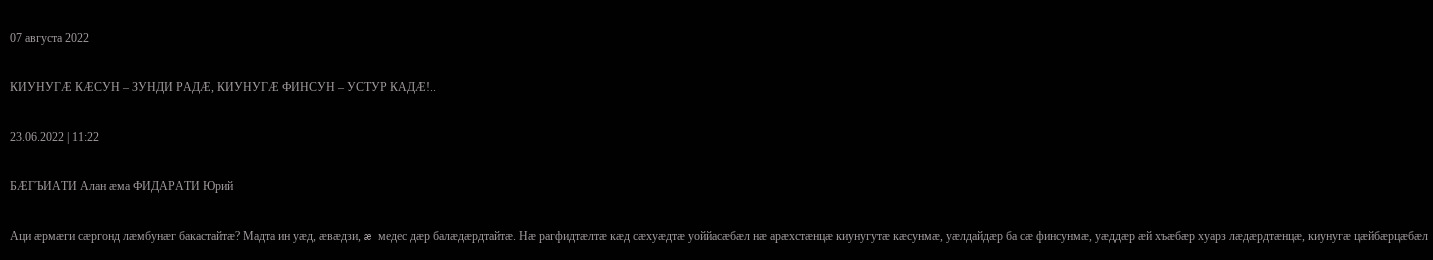07 августа 2022

КИУНУГӔ КӔСУН – ЗУНДИ РАДӔ, КИУНУГӔ ФИНСУН – УСТУР КАДӔ!..

23.06.2022 | 11:22

БÆГЪИАТИ Алан æма ФИДАРАТИ Юрий

Аци æрмæги сæргонд лæмбунæг бакастайтæ? Мадта ин уæд, æвæдзи, æ медес дæр балæдæрдтайтæ. Нæ рагфидтæлтæ кæд сæхуæдтæ уоййасæбæл нæ арæхстæнцæ киунугутæ кæсунмæ, уæлдайдæр ба сæ финсунмæ, уæддæр æй хъæбæр хуарз лæдæрдтæнцæ, киунугæ цæйбæрцæбæл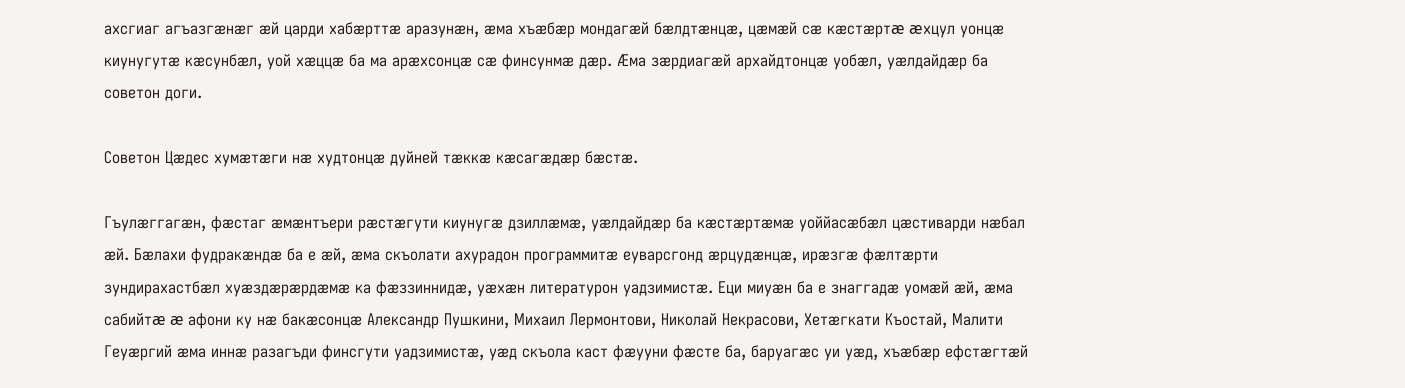ахсгиаг агъазгæнæг æй царди хабæрттæ аразунæн, æма хъæбæр мондагæй бæлдтæнцæ, цæмæй сæ кæстæртæ æхцул уонцæ киунугутæ кæсунбæл, уой хæццæ ба ма арæхсонцæ сæ финсунмæ дæр. Æма зæрдиагæй архайдтонцæ уобæл, уæлдайдæр ба советон доги.

Советон Цæдес хумæтæги нæ худтонцæ дуйней тæккæ кæсагæдæр бæстæ.

Гъулæггагæн, фæстаг æмæнтъери рæстæгути киунугæ дзиллæмæ, уæлдайдæр ба кæстæртæмæ уоййасæбæл цæстиварди нæбал æй. Бæлахи фудракæндæ ба е æй, æма скъолати ахурадон программитæ еуварсгонд æрцудæнцæ, ирæзгæ фæлтæрти зундирахастбæл хуæздæрæрдæмæ ка фæззиннидæ, уæхæн литературон уадзимистæ. Еци миуæн ба е знаггадæ уомæй æй, æма сабийтæ æ афони ку нæ бакæсонцæ Александр Пушкини, Михаил Лермонтови, Николай Некрасови, Хетæгкати Къостай, Малити Геуæргий æма иннæ разагъди финсгути уадзимистæ, уæд скъола каст фæууни фæсте ба, баруагæс уи уæд, хъæбæр ефстæгтæй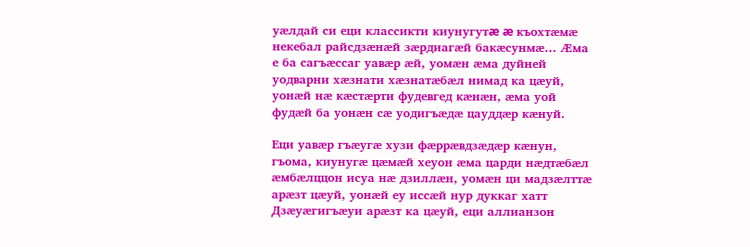уæлдай си еци классикти киунугутæ æ къохтæмæ некебал райсдзæнæй зæрдиагæй бакæсунмæ… Æма е ба сагъæссаг уавæр æй, уомæн æма дуйней уодварни хæзнати хæзнатæбæл нимад ка цæуй, уонæй нæ кæстæрти фудевгед кæнæн, æма уой фудæй ба уонæн сæ уодигъæдæ цауддæр кæнуй.

Еци уавæр гъæугæ хузи фæррæвдзæдæр кæнун, гъома, киунугæ цæмæй хеуон æма царди нæдтæбæл æмбæлццон исуа нæ дзиллæн, уомæн ци мадзæлттæ арæзт цæуй, уонæй еу иссæй нур дуккаг хатт Дзæуæгигъæуи арæзт ка цæуй, еци аллианзон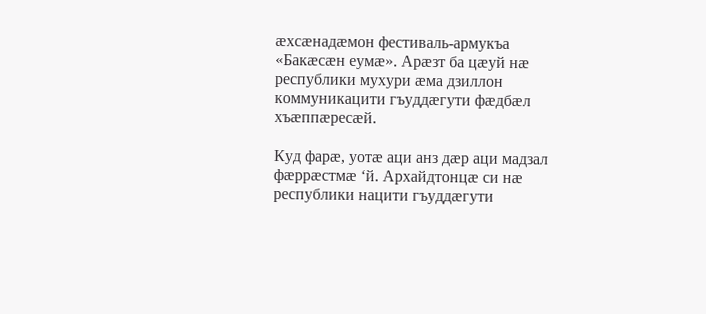æхсæнадæмон фестиваль-армукъа «Бакæсæн еумæ». Арæзт ба цæуй нæ республики мухури æма дзиллон коммуникацити гъуддæгути фæдбæл хъæппæресæй.

Куд фарæ, уотæ аци анз дæр аци мадзал фæррæстмæ ‘й. Архайдтонцæ си нæ республики нацити гъуддæгути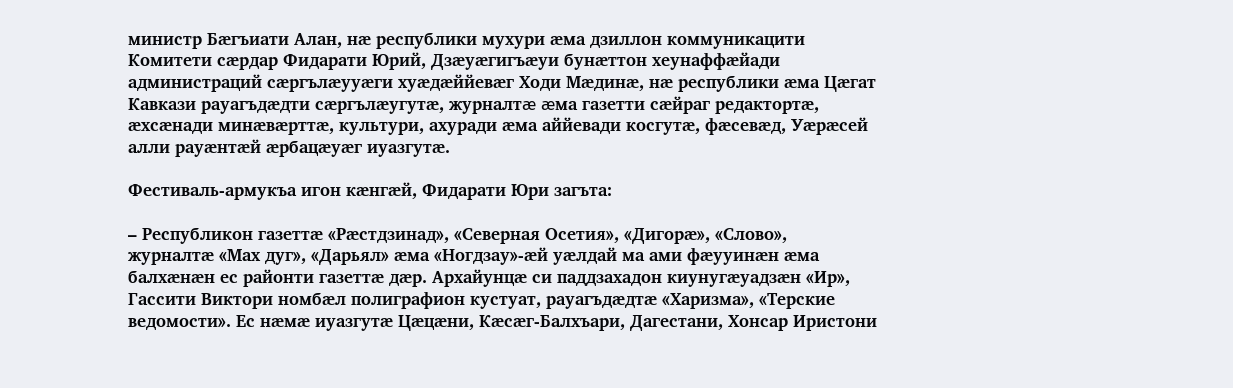министр Бæгъиати Алан, нæ республики мухури æма дзиллон коммуникацити Комитети сæрдар Фидарати Юрий, Дзæуæгигъæуи бунæттон хеунаффæйади администраций сæргълæууæги хуæдæййевæг Ходи Мæдинæ, нæ республики æма Цæгат Кавкази рауагъдæдти сæргълæугутæ, журналтæ æма газетти сæйраг редактортæ, æхсæнади минæвæрттæ, культури, ахуради æма аййевади косгутæ, фæсевæд, Уæрæсей алли рауæнтæй æрбацæуæг иуазгутæ.

Фестиваль-армукъа игон кæнгæй, Фидарати Юри загъта:

– Республикон газеттæ «Рæстдзинад», «Северная Осетия», «Дигорæ», «Слово», журналтæ «Мах дуг», «Дарьял» æма «Ногдзау»-æй уæлдай ма ами фæууинæн æма балхæнæн ес районти газеттæ дæр. Архайунцæ си паддзахадон киунугæуадзæн «Ир», Гассити Виктори номбæл полиграфион кустуат, рауагъдæдтæ «Харизма», «Терские ведомости». Ес нæмæ иуазгутæ Цæцæни, Кæсæг-Балхъари, Дагестани, Хонсар Иристони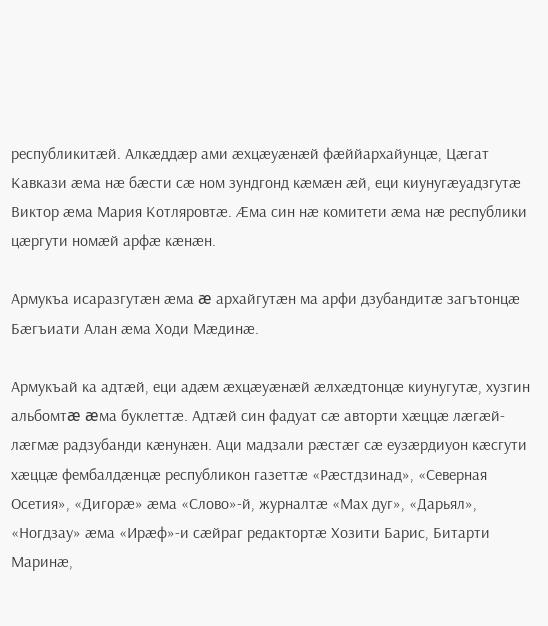республикитæй. Алкæддæр ами æхцæуæнæй фæййархайунцæ, Цæгат Кавкази æма нæ бæсти сæ ном зундгонд кæмæн æй, еци киунугæуадзгутæ Виктор æма Мария Котляровтæ. Æма син нæ комитети æма нæ республики цæргути номæй арфæ кæнæн.

Армукъа исаразгутæн æма æ архайгутæн ма арфи дзубандитæ загътонцæ Бæгъиати Алан æма Ходи Мæдинæ.

Армукъай ка адтæй, еци адæм æхцæуæнæй æлхæдтонцæ киунугутæ, хузгин альбомтæ æма буклеттæ. Адтæй син фадуат сæ авторти хæццæ лæгæй-лæгмæ радзубанди кæнунæн. Аци мадзали рæстæг сæ еузæрдиуон кæсгути хæццæ фембалдæнцæ республикон газеттæ «Рæстдзинад», «Северная Осетия», «Дигорæ» æма «Слово»-й, журналтæ «Мах дуг», «Дарьял», «Ногдзау» æма «Ирæф»-и сæйраг редактортæ Хозити Барис, Битарти Маринæ,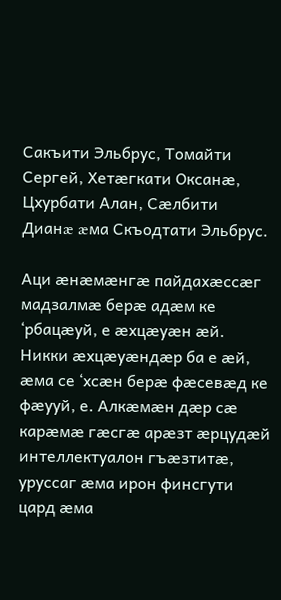Сакъити Эльбрус, Томайти Сергей, Хетæгкати Оксанæ, Цхурбати Алан, Сæлбити Дианæ æма Скъодтати Эльбрус.

Аци æнæмæнгæ пайдахæссæг мадзалмæ берæ адæм ке ‘рбацæуй, е æхцæуæн æй. Никки æхцæуæндæр ба е æй, æма се ‘хсæн берæ фæсевæд ке фæууй, е. Алкæмæн дæр сæ карæмæ гæсгæ арæзт æрцудæй интеллектуалон гъæзтитæ, уруссаг æма ирон финсгути цард æма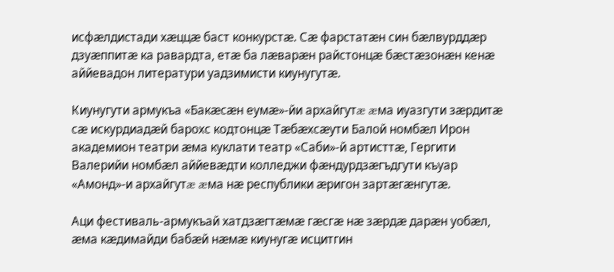исфæлдистади хæццæ баст конкурстæ. Сæ фарстатæн син бæлвурддæр дзуæппитæ ка равардта, етæ ба лæварæн райстонцæ бæстæзонæн кенæ аййевадон литератури уадзимисти киунугутæ.

Киунугути армукъа «Бакæсæн еумæ»-йи архайгутæ æма иуазгути зæрдитæ сæ искурдиадæй барохс кодтонцæ Тæбæхсæути Балой номбæл Ирон академион театри æма куклати театр «Саби»-й артисттæ, Гергити Валерийи номбæл аййевæдти колледжи фæндурдзæгъдгути къуар «Амонд»-и архайгутæ æма нæ республики æригон зартæгæнгутæ.

Аци фестиваль-армукъай хатдзæгтæмæ гæсгæ нæ зæрдæ дарæн уобæл, æма кæдимайди бабæй нæмæ киунугæ исцитгин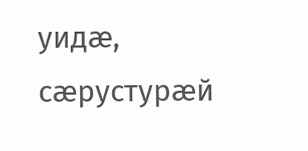уидæ, сæрустурæй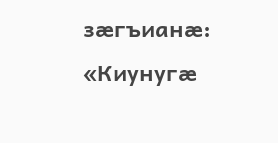зæгъианæ: «Киунугæ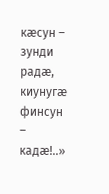кæсун – зунди радæ, киунугæ финсун – кадæ!..»